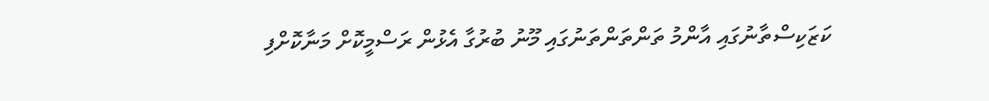ކަޒަކިސްތާނުގައި އާންމު ތަންތަންތަނުގައި މޫނު ބުރުގާ އެޅުން ރަސްމީކޮށް މަނާކޮށްފި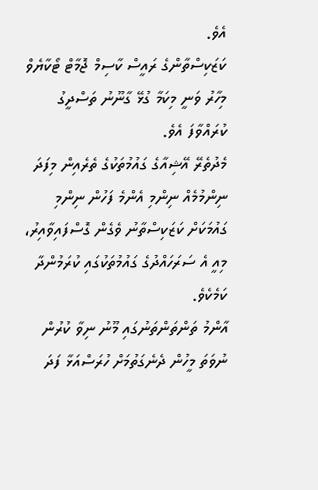އެވެ.
ކަޒަކިސްތާންގެ ރައީސް ކާސިމް ޖޮމާޓް ޓޯކާޔެވް މިހާރު ވަނީ މިކަމާ ގުޅޭ ގާނޫނު ތަސްދީގު ކުރައްވާފަ އެވެ.
މެދުތެރޭ އޭޝިއާގެ ގައުމުތަކުގެ ތެރެއިން މިފަދަ ނިންމުމެއް ނިންމި އެންމެ ފަހުން ނިންމި ގައުމަކަށް ކަޒަކިސްތާނު ވެގެން ގޮސްފައިވާއިރު، މިއީ އެ ސަރަހައްދުގެ ގައުމުތަކުގައި ކުރަމުންދާ ކަމެކެވެ.
އާންމު ތަންތަންތަނުގައި މޫނު ނިވާ ކުރުން ނުވަތަ މީހުން ދެނެގަތުމަށް ހުރަސްއަޅާ ފަދަ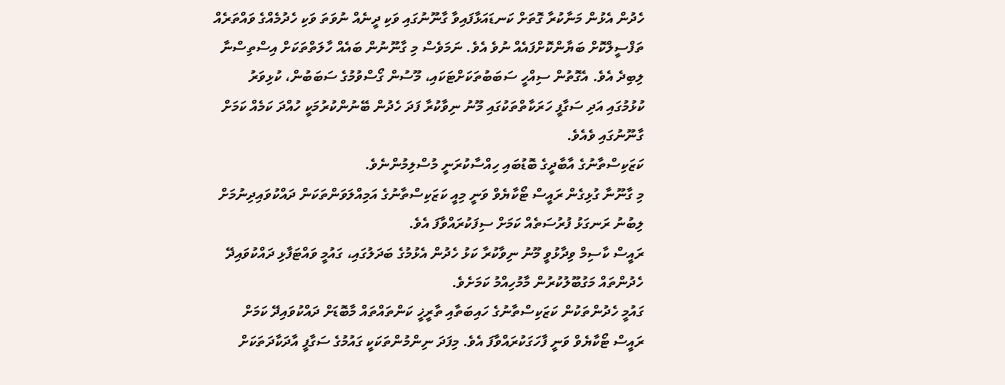ހެދުން އެޅުން މަނާކުރާ ގޮތަށް ކަނޑައަޅާފައިވާ ގާނޫނުގައި ވަކި ދީނެއް ނުވަތަ ވަކި ހެދުމެއްގެ ވައްތަރެއް ތަފްސީލްކޮށް ބަޔާންކޮށްފައެއް ނުވެ އެވެ. ނަމަވެސް މި ގާނޫނުން ބައެއް ހާލަތްތަކަށް އިސްތިސްނާ ލިބިދެ އެވެ. އެގޮތުން ސިއްހީ ސަބަބުތަކަށްޓަކައި، މޫސުން ގޯސްވުމުގެ ސަބަބުން، ކުޅިވަރު ކުޅުމުގައި އަދި ސަގާފީ ހަރަކާތްތަކުގައި މޫނު ނިވާކުރާ ފަދަ ހެދުން ބޭނުންކުރުމަކީ ހުއްދަ ކަމެއް ކަމަށް ގާނޫނުގައި ވެއެވެ.
ކަޒަކިސްތާނުގެ އާބާދީގެ ބޮޑުބައި ހިއްސާކުރަނީ މުސްލިމުންނެވެ.
މި ގާނޫނާ ގުޅިގެން ރައީސް ޓޯކާޔެވް ވަނީ މިއީ ކަޒަކިސްތާނުގެ އަމިއްލަވަންތަކަން ދައްކުވައިދިނުމަށް ލިބުނު ރަނގަޅު ފުރުސަތެއް ކަމަށް ސިފަކުރައްވާފަ އެވެ.
ރައީސް ކާސިމް ވިދާޅުވީ މޫނު ނިވާކުރާ ކަޅު ހެދުން އެޅުމުގެ ބަދަލުގައި، ގައުމީ ވައްޓަފާޅި ދައްކުވައިދޭ ހެދުންތައް މަގުބޫލުކުރުން މާމުހިއްމު ކަމަށެވެ.
ގައުމީ ހެދުންތަކުން ކަޒަކިސްތާނުގެ ހައިބަތާއި ތާރީޚީ ކަންތައްތައް މާބޮޑަށް ދައްކުވައިދޭ ކަމަށް ރައީސް ޓޯކާޔެވް ވަނީ ފާހަގަކުރައްވާފަ އެވެ. މިފަދަ ނިންމުންތަކަކީ ގައުމުގެ ސަގާފީ އާދަކާދަތަކަށް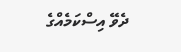ދެވޭ އިސްކަމެއްގެ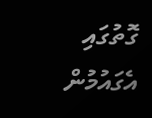ގޮތުގައި އެގައުމުން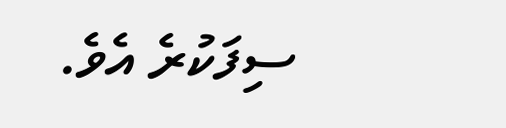ސިފަކުރެ އެވެ.